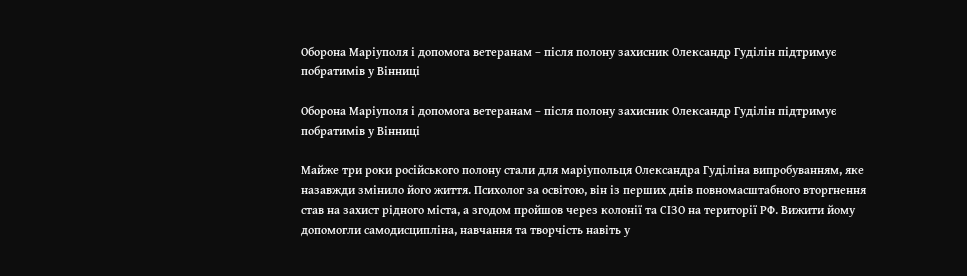Оборона Маріуполя і допомога ветеранам – після полону захисник Олександр Гуділін підтримує побратимів у Вінниці

Оборона Маріуполя і допомога ветеранам – після полону захисник Олександр Гуділін підтримує побратимів у Вінниці

Майже три роки російського полону стали для маріупольця Олександра Гуділіна випробуванням, яке назавжди змінило його життя. Психолог за освітою, він із перших днів повномасштабного вторгнення став на захист рідного міста, а згодом пройшов через колонії та СІЗО на території РФ. Вижити йому допомогли самодисципліна, навчання та творчість навіть у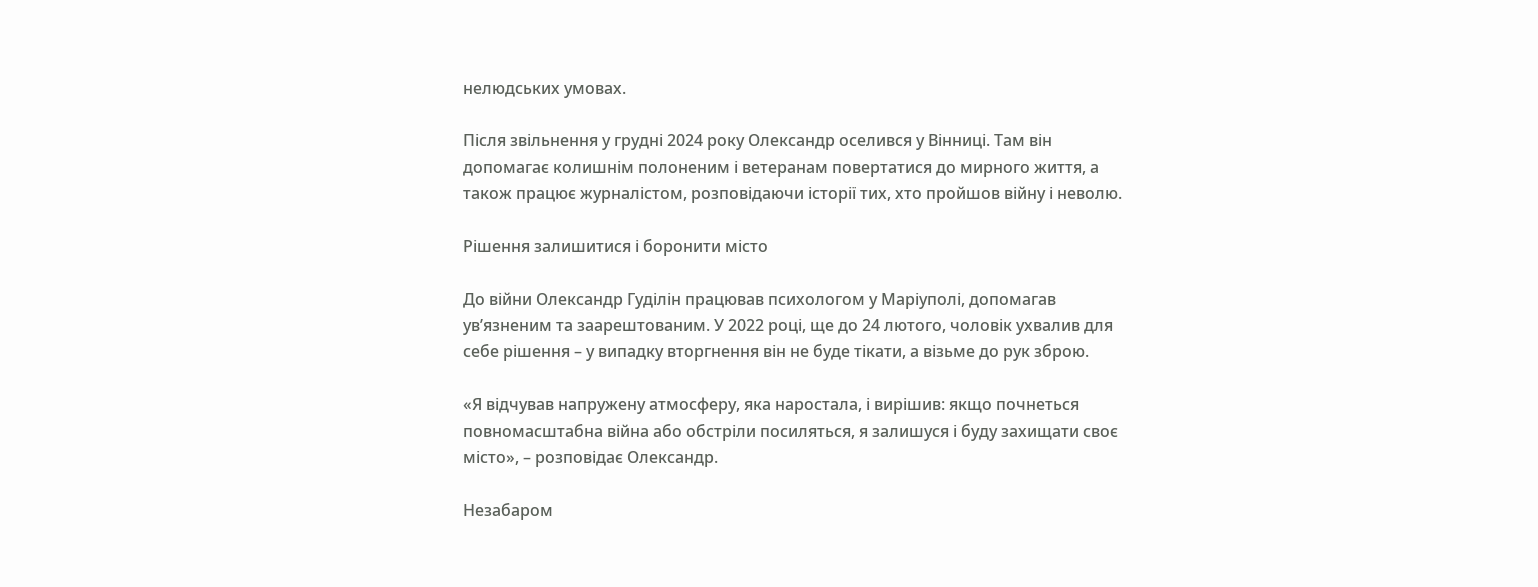нелюдських умовах.

Після звільнення у грудні 2024 року Олександр оселився у Вінниці. Там він допомагає колишнім полоненим і ветеранам повертатися до мирного життя, а також працює журналістом, розповідаючи історії тих, хто пройшов війну і неволю.

Рішення залишитися і боронити місто

До війни Олександр Гуділін працював психологом у Маріуполі, допомагав ув’язненим та заарештованим. У 2022 році, ще до 24 лютого, чоловік ухвалив для себе рішення – у випадку вторгнення він не буде тікати, а візьме до рук зброю.

«Я відчував напружену атмосферу, яка наростала, і вирішив: якщо почнеться повномасштабна війна або обстріли посиляться, я залишуся і буду захищати своє місто», – розповідає Олександр.

Незабаром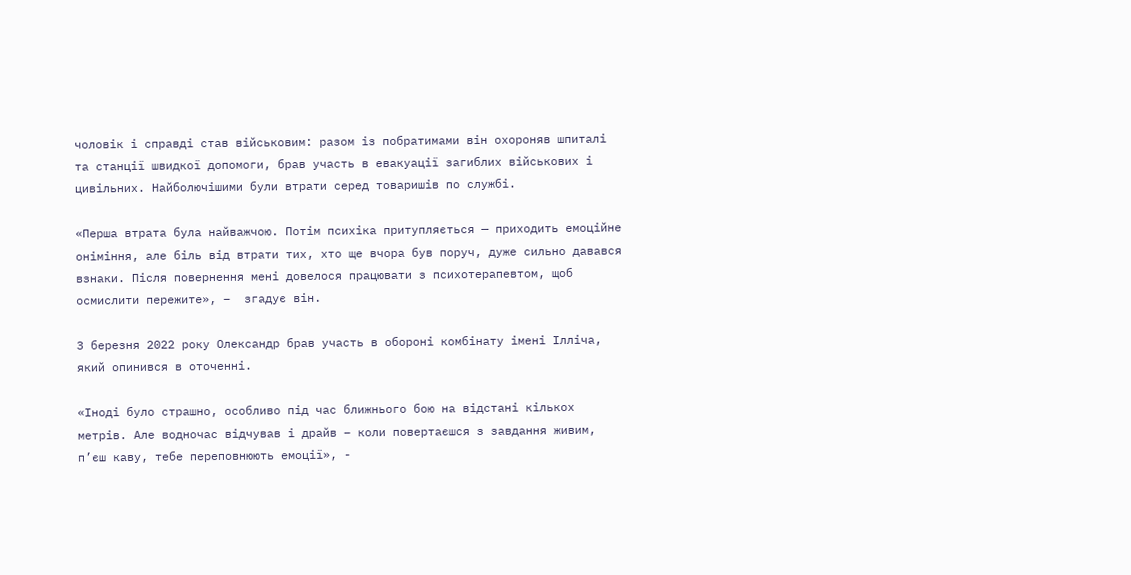чоловік і справді став військовим: разом із побратимами він охороняв шпиталі та станції швидкої допомоги, брав участь в евакуації загиблих військових і цивільних. Найболючішими були втрати серед товаришів по службі.

«Перша втрата була найважчою. Потім психіка притупляється — приходить емоційне оніміння, але біль від втрати тих, хто ще вчора був поруч, дуже сильно давався взнаки. Після повернення мені довелося працювати з психотерапевтом, щоб осмислити пережите», –  згадує він.

З березня 2022 року Олександр брав участь в обороні комбінату імені Ілліча, який опинився в оточенні.

«Іноді було страшно, особливо під час ближнього бою на відстані кількох метрів. Але водночас відчував і драйв – коли повертаєшся з завдання живим, п’єш каву, тебе переповнюють емоції», -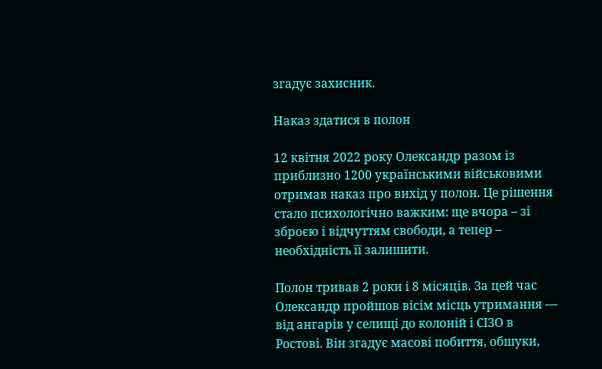згадує захисник.

Наказ здатися в полон

12 квітня 2022 року Олександр разом із приблизно 1200 українськими військовими отримав наказ про вихід у полон. Це рішення стало психологічно важким: ще вчора – зі зброєю і відчуттям свободи, а тепер – необхідність її залишити.

Полон тривав 2 роки і 8 місяців. За цей час Олександр пройшов вісім місць утримання — від ангарів у селищі до колоній і СІЗО в Ростові. Він згадує масові побиття, обшуки,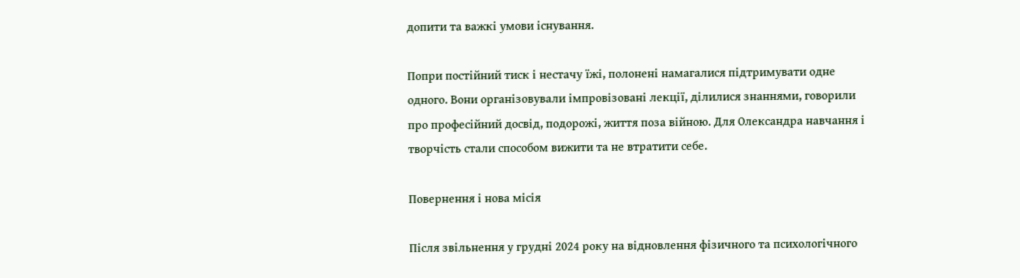допити та важкі умови існування.

Попри постійний тиск і нестачу їжі, полонені намагалися підтримувати одне одного. Вони організовували імпровізовані лекції, ділилися знаннями, говорили про професійний досвід, подорожі, життя поза війною. Для Олександра навчання і творчість стали способом вижити та не втратити себе.

Повернення і нова місія

Після звільнення у грудні 2024 року на відновлення фізичного та психологічного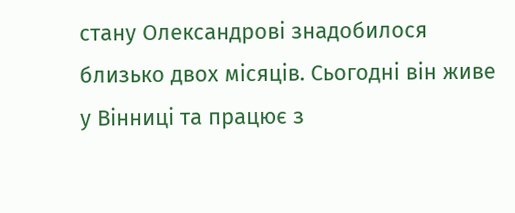стану Олександрові знадобилося близько двох місяців. Сьогодні він живе у Вінниці та працює з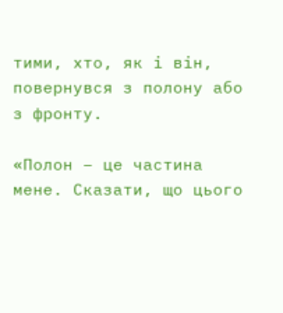тими, хто, як і він, повернувся з полону або з фронту.

«Полон – це частина мене. Сказати, що цього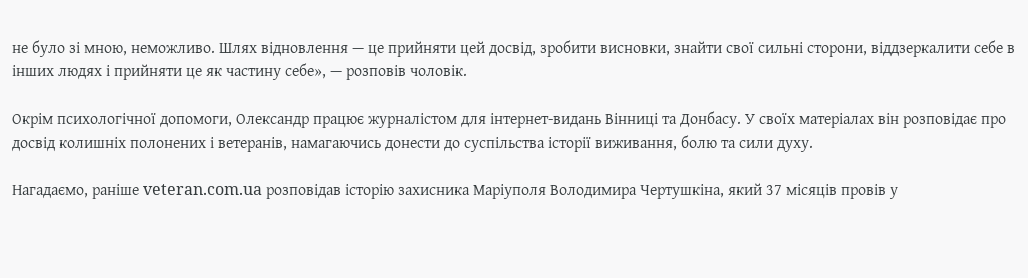не було зі мною, неможливо. Шлях відновлення — це прийняти цей досвід, зробити висновки, знайти свої сильні сторони, віддзеркалити себе в інших людях і прийняти це як частину себе», — розповів чоловік.

Окрім психологічної допомоги, Олександр працює журналістом для інтернет-видань Вінниці та Донбасу. У своїх матеріалах він розповідає про досвід колишніх полонених і ветеранів, намагаючись донести до суспільства історії виживання, болю та сили духу.

Нагадаємо, раніше veteran.com.ua розповідав історію захисника Маріуполя Володимира Чертушкіна, який 37 місяців провів у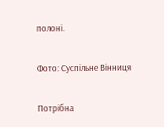полоні.

Фото: Суспільне Вінниця

Потрібна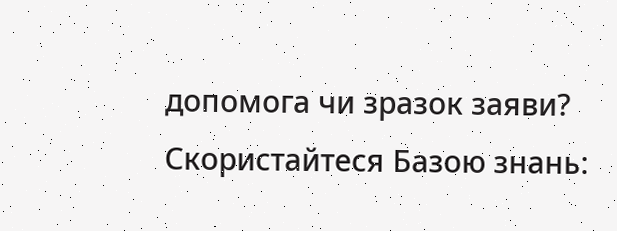допомога чи зразок заяви?
Скористайтеся Базою знань: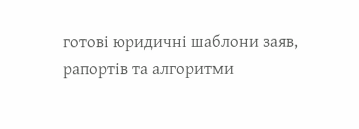готові юридичні шаблони заяв, рапортів та алгоритми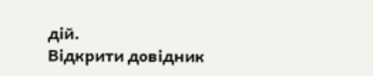дій.
Відкрити довідник